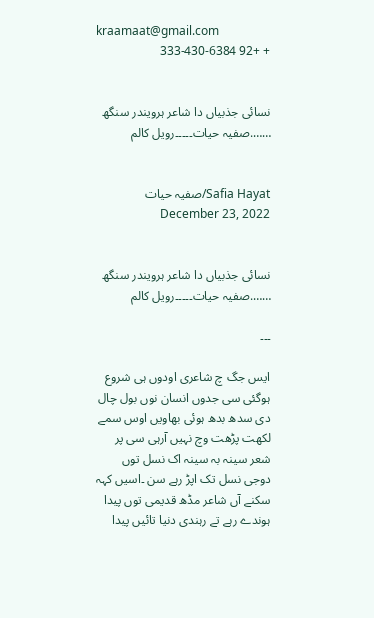kraamaat@gmail.com
+ +92 333-430-6384


نسائی جذبیاں دا شاعر ہرویندر سنگھ …….صفیہ حیات۔۔۔۔۔رویل کالم


Safia Hayat/صفیہ حیات December 23, 2022


نسائی جذبیاں دا شاعر ہرویندر سنگھ …….صفیہ حیات۔۔۔۔۔رویل کالم

۔۔۔

ایس جگ چ شاعری اودوں ہی شروع ہوگئی سی جدوں انسان نوں بول چال دی سدھ بدھ ہوئی بھاویں اوس سمے لکھت پڑھت وچ نہیں آرہی سی پر شعر سینہ بہ سینہ اک نسل توں دوجی نسل تک اپڑ رہے سن ۔اسیں کہہ سکنے آں شاعر مڈھ قدیمی توں پیدا ہوندے رہے تے رہندی دنیا تائیں پیدا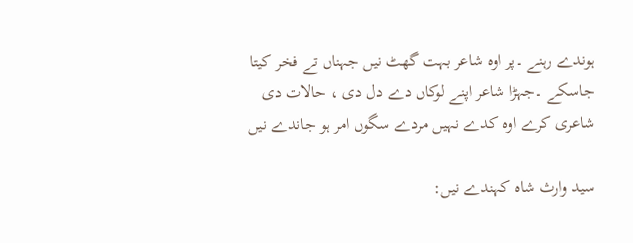ہوندے رہنے ۔پر اوہ شاعر بہت گھٹ نیں جہناں تے فخر کیتا جاسکے ۔جہڑا شاعر اپنے لوکاں دے دل دی ، حالات دی شاعری کرے اوہ کدے نہیں مردے سگوں امر ہو جاندے نیں

سید وارث شاہ کہندے نیں: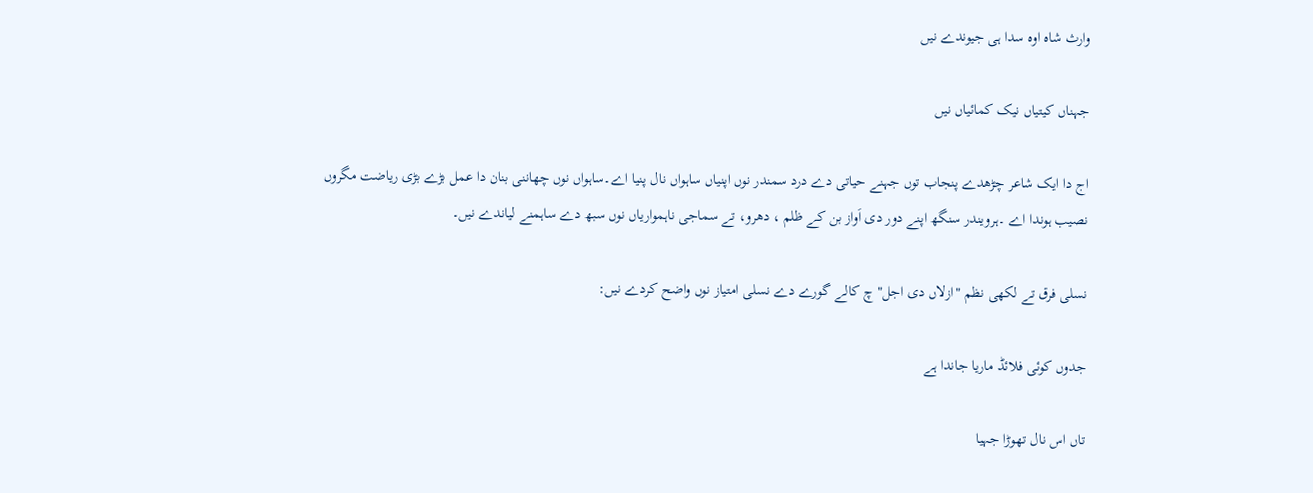وارث شاہ اوہ سدا ہی جیوندے نیں

جہناں کیتیاں نیک کمائیاں نیں

اج دا ایک شاعر چڑھدے پنجاب توں جہنے حیاتی دے درد سمندر نوں اپنیاں ساہواں نال پنیا اے۔ساہواں نوں چھاننی بنان دا عمل بڑے بڑی ریاضت مگروں نصیب ہوندا اے ۔ہرویندر سنگھ اپنے دور دی اَواز بن کے ظلم ، دھرو، تے سماجی ناہمواریاں نوں سبھ دے ساہمنے لیاندے نیں۔

نسلی فرق تے لکھی نظم "ازلاں دی اجل"چ کالے گورے دے نسلی امتیاز نوں واضح کردے نیں:

جدوں کوئی فلائڈ ماریا جاندا ہے

تاں اس نال تھوڑا جہیا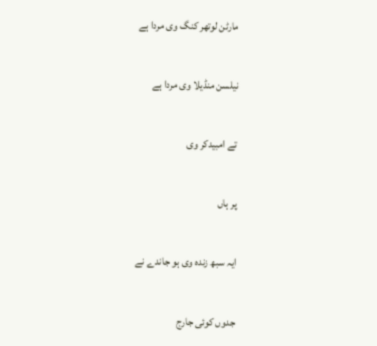مارٹن لوتھر کنگ وی مردا ہے

نیلسن منڈیلا وی مردا ہے

تے امبیدکر وی

پر ہاں

ایہ سبھ زندہ وی ہو جاندے نے

جدوں کوئی جارج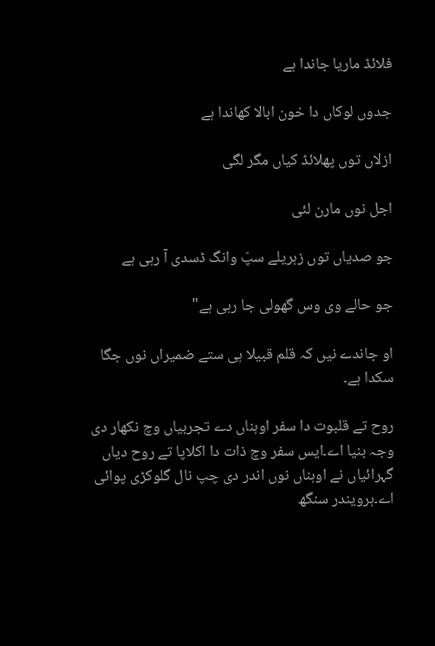فلائڈ ماریا جاندا ہے

جدوں لوکاں دا خون ابالا کھاندا ہے

ازلاں توں پھلائڈ کیاں مگر لگی

اجل نوں مارن لئی

جو صدیاں توں زہریلے سپّ وانگ ڈسدی آ رہی ہے

جو حالے وی وس گھولی جا رہی ہے"

او جاندے نیں کہ قلم قبیلا ہی ستے ضمیراں نوں جگا سکدا ہے۔

روح تے قلبوت دا سفر اوہناں دے تجربیاں وچ نکھار دی وجہ بنیا اے۔ایس سفر وچ ذات دا اکلاپا تے روح دیاں گہرائیاں نے اوہناں نوں اندر دی چپ نال گلوکڑی پوائی اے۔ہرویندر سنگھ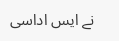نے ایس اداسی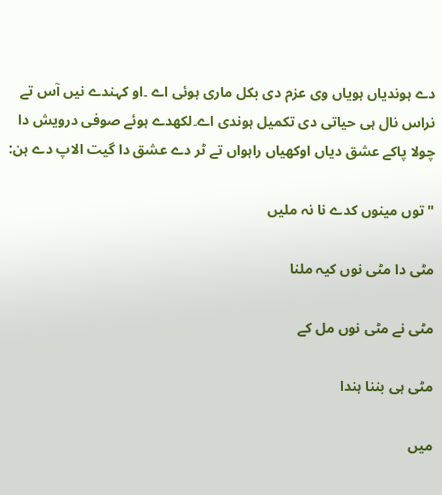دے ہوندیاں ہویاں وی عزم دی بکل ماری ہوئی اے ۔او کہندے نیں آس تے نراس نال ہی حیاتی دی تکمیل ہوندی اے۔لکھدے ہوئے صوفی درویش دا چولا پاکے عشق دیاں اوکھیاں راہواں تے ٹر دے عشق دا گیت الاپ دے ہن:

"توں مینوں کدے نا نہ ملیں

مٹی دا مٹی نوں کیہ ملنا

مٹی نے مٹی نوں مل کے

مٹی ہی بننا ہندا

میں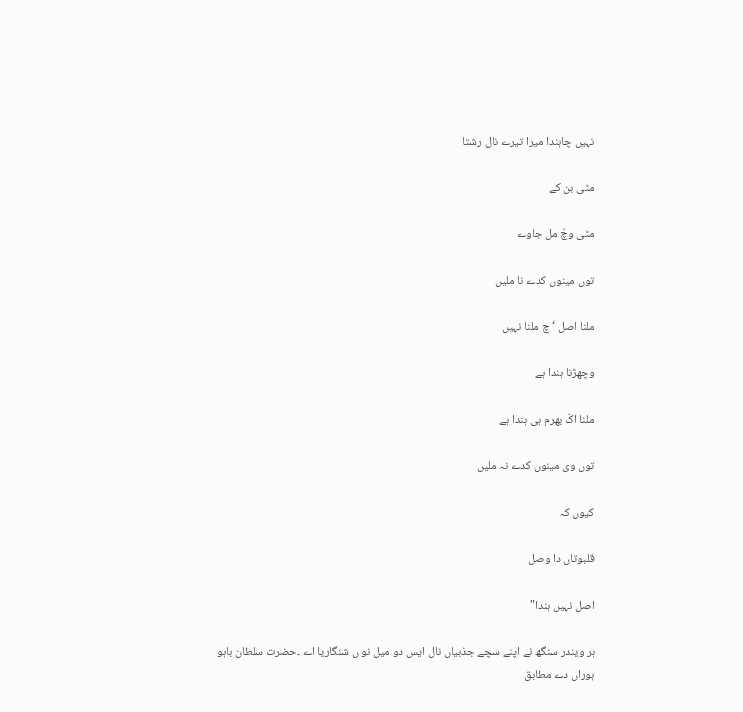نہیں چاہندا میرا تیرے نال رشتا

مٹی بن کے

مٹی وچّ مل جاوے

توں مینوں کدے نا ملیں

ملنا اصل ‘چ ملنا نہیں

وچھڑنا ہندا ہے

ملنا اکّ بھرم ہی ہندا ہے

توں وی مینوں کدے نہ ملیں

کیوں کہ

قلبوتاں دا وصل

اصل نہیں ہندا"

ہر ویندر سنگھ نے اپنے سچے جذبیاں نال ایس دو میل نو ں شنگاریا اے ۔حضرت سلطان باہو ہوراں دے مطابق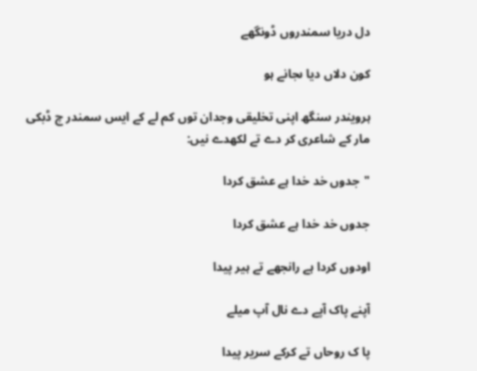دل دریا سمندروں ڈونگھے

کون دلاں دیا ںجانے ہو

ہرویندر سنگھ اپنی تخلیقی وجدان توں کم لے کے ایس سمندر چ ڈبکی مار کے شاعری کر دے تے لکھدے نیں:

"جدوں خد خدا ہے عشق کردا

جدوں خد خدا ہے عشق کردا

اودوں کردا ہے رانجھے تے ہیر پیدا

آپنے پاک آپے دے نال آپ میلے

پا ک روحاں تے کرکے سریر پیدا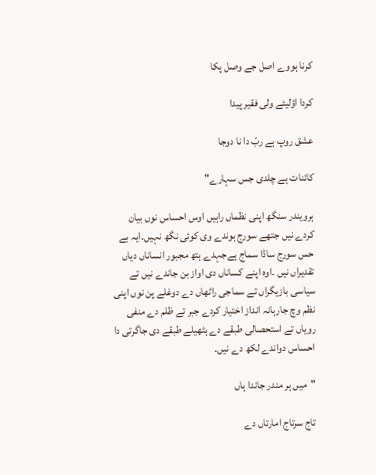کرنا ہووے اصل جے وصل پکا

کردا اؤلیئے ولی فقیر پیدا

عشق روپ ہے ربّ دا نا دوجا

کائنات ہے چلدی جس سہارے"

ہرویندر سنگھ اپنی نظماں راہیں اوس احساس نوں بیان کردے نیں جتھے سورج ہوندے وی کوئی نگھ نہیں۔ایہ بے حس سورج ساڈا سماج ہےجہدے ہتھ مجبور انساناں دیاں تقدیراں نیں ۔اوہ اپنے کساناں دی اواز بن جاندے نیں تے سیاسی بازیگراں تے سماجی راٹھاں دے دوغلے پن نوں اپنی نظم وچ جارہانہ انداز اختیار کردے جبر تے ظلم دے منفی رویاں تے استحصالی طبقے دے ہٹھیلے طبقے دی جاگرتی دا احساس دواندے لکھ دے نیں۔

"میں ہر مندر جاندا ہاں

تاج سرتاج امارتاں دے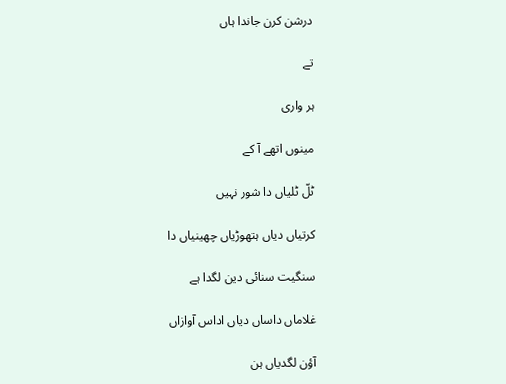درشن کرن جاندا ہاں

تے

ہر واری

مینوں اتھے آ کے

ٹلّ ٹلیاں دا شور نہیں

کرتیاں دیاں ہتھوڑیاں چھینیاں دا

سنگیت سنائی دین لگدا ہے

غلاماں داساں دیاں اداس آوازاں

آؤن لگدیاں ہن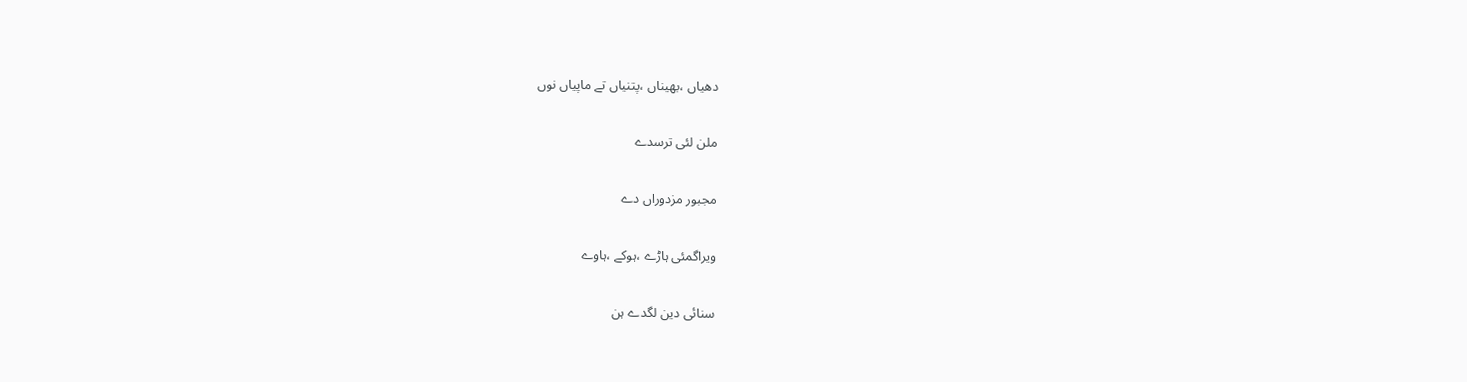دھیاں ،بھیناں ،پتنیاں تے ماپیاں نوں

ملن لئی ترسدے

مجبور مزدوراں دے

ویراگمئی ہاڑے ،ہوکے ،ہاوے

سنائی دین لگدے ہن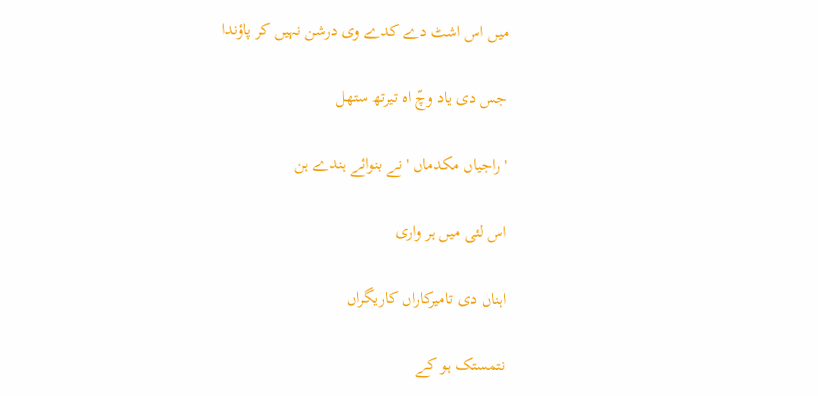میں اس اشٹ دے کدے وی درشن نہیں کر پاؤندا

جس دی یاد وچّ اہ تیرتھ ستھل

'راجیاں مکدماں ' نے بنوائے ہندے ہن

اس لئی میں ہر واری

اہناں دی تامیرکاراں کاریگراں

نتمستک ہو کے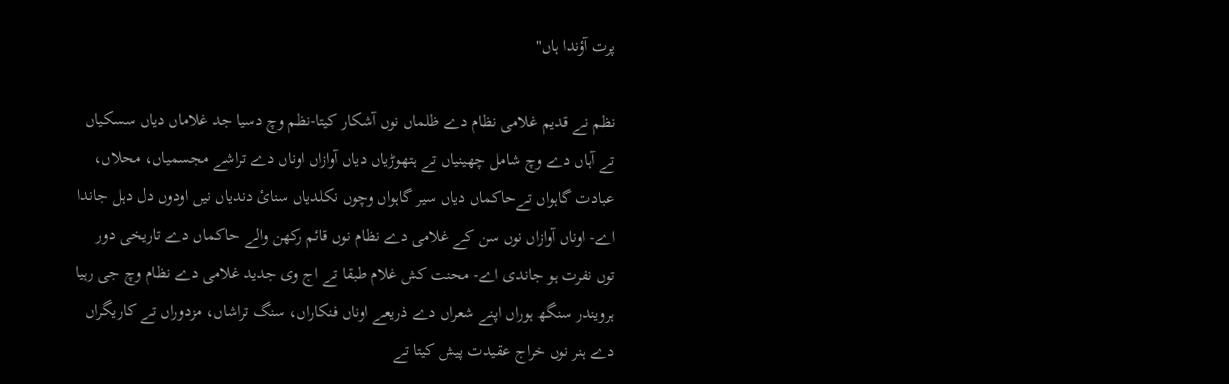پرت آؤندا ہاں"

نظم نے قدیم غلامی نظام دے ظلماں نوں آشکار کیتا-نظم وچ دسیا جد غلاماں دیاں سسکیاں تے آہاں دے وچ شامل چھینیاں تے ہتھوڑیاں دیاں آوازاں اوناں دے تراشے مجسمیاں، محلاں، عبادت گاہواں تےحاکماں دیاں سیر گاہواں وچوں نکلدیاں سنائ دندیاں نیں اودوں دل دہل جاندا اے- اوناں آوازاں نوں سن کے غلامی دے نظام نوں قائم رکھن والے حاکماں دے تاریخی دور توں نفرت ہو جاندی اے- محنت کش غلام طبقا تے اج وی جدید غلامی دے نظام وچ جی رہیا ہرویندر سنگھ ہوراں اپنے شعراں دے ذریعے اوناں فنکاراں، سنگ تراشاں، مزدوراں تے کاریگراں دے ہنر نوں خراج عقیدت پیش کیتا تے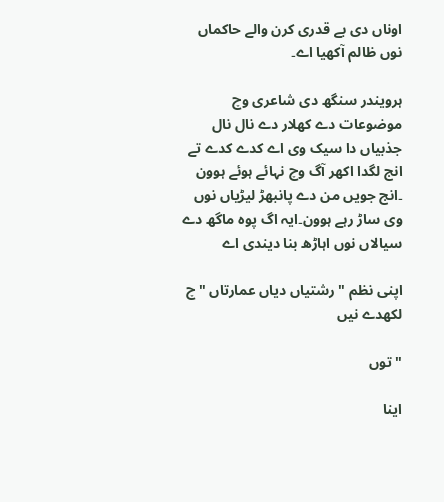اوناں دی بے قدری کرن والے حاکماں نوں ظالم آکھیا اے۔

ہرویندر سنگھ دی شاعری وچ موضوعات دے کھلار دے نال نال جذبیاں دا سیک وی اے کدے کدے تے انج لگدا اکھر آگ وچ نہائے ہوئے ہوون ۔انج جویں من دے پانبھڑ لیڑیاں نوں وی ساڑ رہے ہوون۔ایہ اگ پوہ ماگھ دے سیالاں نوں اہاڑھ بنا دیندی اے

اپنی نظم " رشتیاں دیاں عمارتاں "چ لکھدے نیں

"توں

اینا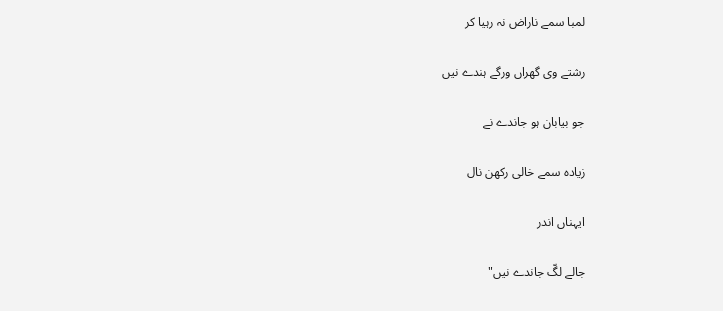لمبا سمے ناراض نہ رہیا کر

رشتے وی گھراں ورگے ہندے نیں

جو بیابان ہو جاندے نے

زیادہ سمے خالی رکھن نال

ایہناں اندر

جالے لگّ جاندے نیں"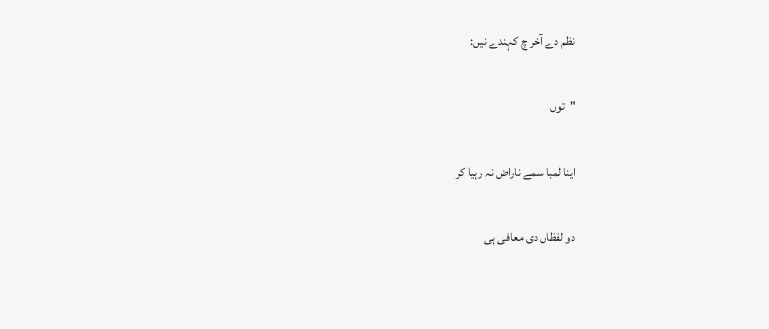نظم دے آخر چ کہندے نیں:

"توں

اینا لمبا سمے ناراض نہ رہیا کر

دو لفظاں دی معافی ہی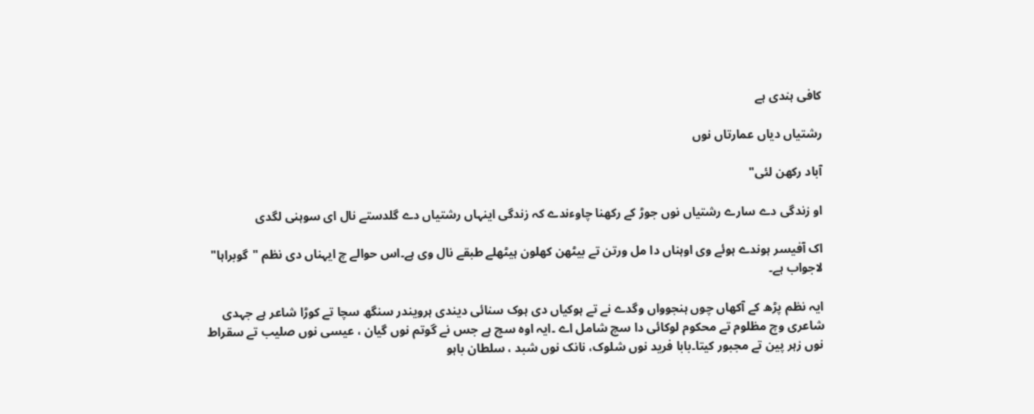کافی ہندی ہے

رشتیاں دیاں عمارتاں نوں

آباد رکھن لئی"

او زندگی دے سارے رشتیاں نوں جوڑ کے رکھنا چاوءندے کہ زندگی اینہاں رشتیاں دے گلدستے نال ای سوہنی لگدی

اک آفیسر ہوندے ہوئے وی اوہناں دا مل ورتن تے بیٹھن کھلون ہیٹھلے طبقے نال وی ہے۔اس حوالے چ ایہناں دی نظم "گوبراہا" لاجواب ہے۔

ایہ نظم پڑھ کے آکھاں چوں ہنجوواں وگدے نے تے ہوکیاں دی ہوک سنائی دیندی ہرویندر سنگھ سچا تے کوڑا شاعر ہے جہدی شاعری وچ مظلوم تے محکوم لوکائی دا سچ شامل اے ۔ایہ اوہ سچ ہے جس نے گوتم نوں گیان ، عیسی نوں صلیب تے سقراط نوں زہر پین تے مجبور کیتا۔بابا فرید نوں شلوک، نانک نوں شبد ، سلطان باہو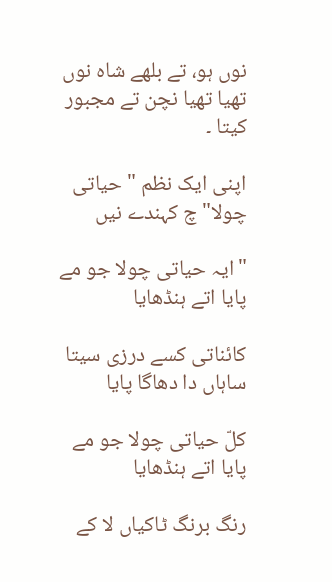نوں ہو، تے بلھے شاہ نوں تھیا تھیا نچن تے مجبور کیتا ۔

اپنی ایک نظم " حیاتی چولا" چ کہندے نیں

"ایہ حیاتی چولا جو مے پایا اتے ہنڈھایا

کائناتی کسے درزی سیتا ساہاں دا دھاگا پایا

کلّ حیاتی چولا جو مے پایا اتے ہنڈھایا

رنگ برنگ ٹاکیاں لا کے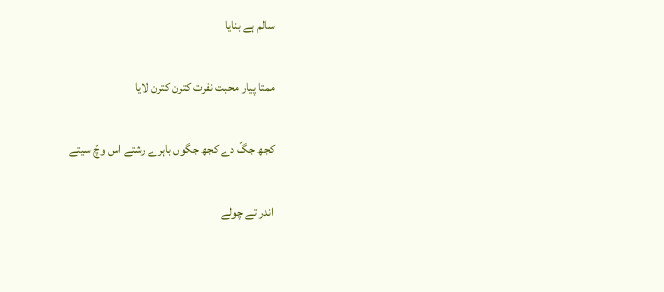سالم ہے بنایا

ممتا پیار محبت نفرت کترن کترن لایا

کجھ جگّ دے کجھ جگوں باہرے رشتے اس وچّ سیتے

اندر تے چولے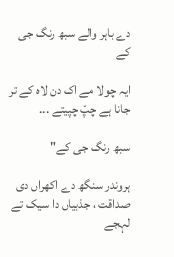دے باہر والے سبھ رنگ جی کے

ایہ چولا مے اک دن لاہ کے تر جانا ہے چپّ چپیتے ...

سبھ رنگ جی کے"

ہروندر سنگھ دے اکھراں دی صداقت ، جذبیاں دا سیک تے لہجے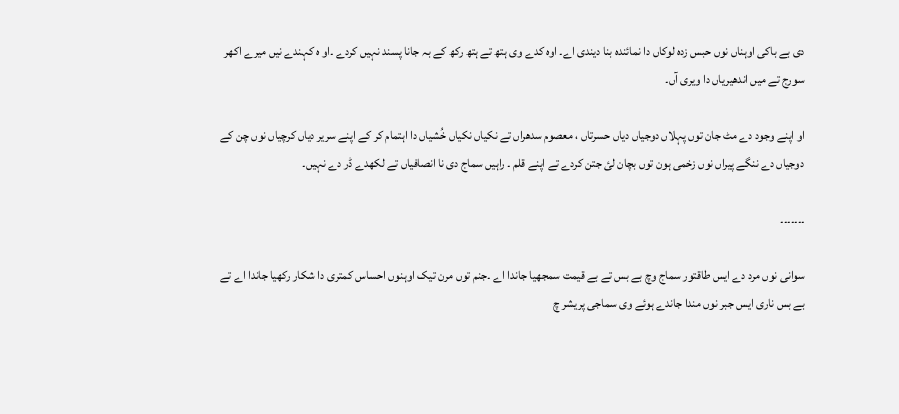دی بے باکی اوہناں نوں حبس زدہ لوکاں دا نمائندہ بنا دیندی اے۔ اوہ کدے وی ہتھ تے ہتھ رکھ کے بہ جانا پسند نہیں کردے ۔او ہ کہندے نیں میرے اکھر سورج تے میں اندھیریاں دا ویری آں۔

او اپنے وجود دے مٹ جان توں پہلاں دوجیاں دیاں حسرتاں ، معصوم سدھراں تے نکیاں نکیاں خُشیاں دا اہتمام کر کے اپنے سریر دیاں کرچیاں نوں چن کے دوجیاں دے ننگے پیراں نوں زخمی ہون توں بچان لئ جتن کردے تے اپنے قلم ۔ راہیں سماج دی نا انصافیاں تے لکھدے ڈر دے نہیں۔

۔۔۔۔۔۔۔

سوانی نوں مرد دے ایس طاقتور سماج وچ بے بس تے بے قیمت سمجھیا جاندا اے ۔جنم توں مرن تیک اوہنوں احساس کمتری دا شکار رکھیا جاندا اے تے بے بس ناری ایس جبر نوں مندا جاندے ہوئے وی سماجی پریشر چ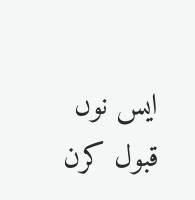ایس نوں قبول کرن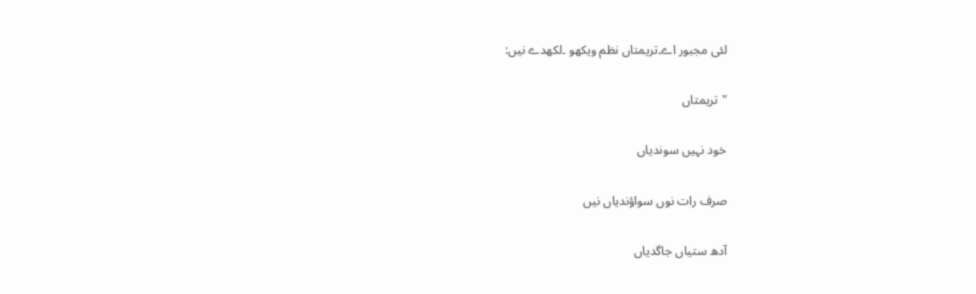لئی مجبور اے۔تریمتاں نظم ویکھو ۔لکھدے نیں:

"تریمتاں

خود نہیں سوندیاں

صرف رات نوں سواؤندیاں نیں

آدھ ستیاں جاگدیاں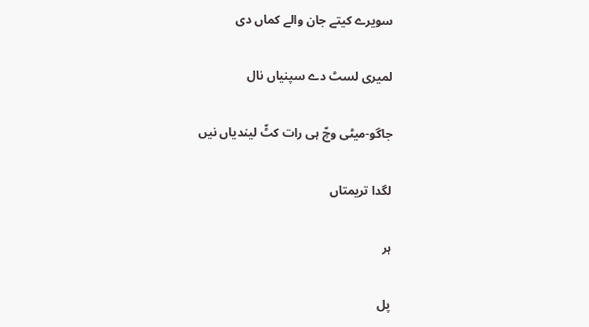سویرے کیتے جان والے کماں دی

لمیری لسٹ دے سپنیاں نال

جاگو-میٹی وچّ ہی رات کٹّ لیندیاں نیں

لگدا تریمتاں

ہر

پل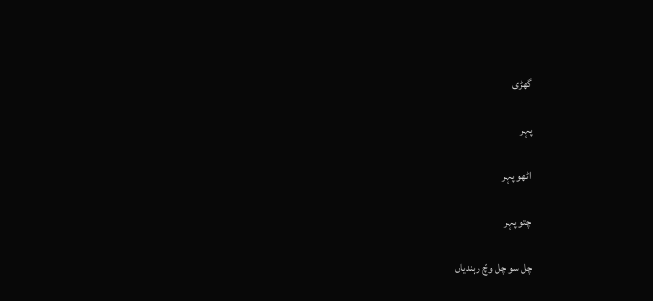گھڑی

پہر

اٹھو پہر

چتو پہر

چل سو چل وچّ رہندیاں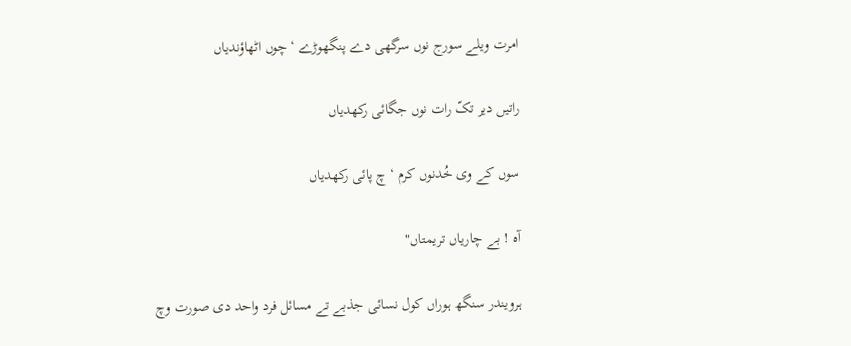امرت ویلے سورج نوں سرگھی دے پنگھوڑے ‘چوں اٹھاؤندیاں

راتیں دیر تکّ رات نوں جگائی رکھدیاں

سوں کے وی خُدنوں کرم ‘چ پائی رکھدیاں

آہ ! بے چاریاں تریمتاں"

ہرویندر سنگھ ہوراں کول نسائی جذبے تے مسائل فرد واحد دی صورت وچ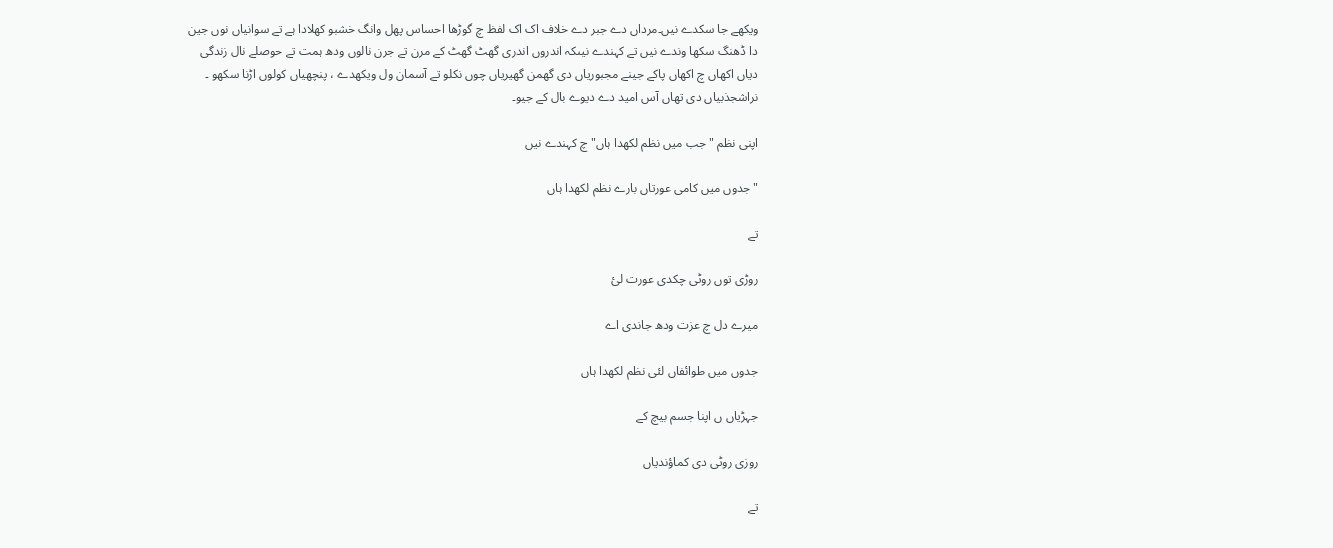ویکھے جا سکدے نیں۔مرداں دے جبر دے خلاف اک اک لفظ چ گوڑھا احساس پھل وانگ خشبو کھلادا ہے تے سوانیاں نوں جین دا ڈھنگ سکھا وندے نیں تے کہندے نیںکہ اندروں اندری گھٹ گھٹ کے مرن تے جرن نالوں ودھ ہمت تے حوصلے نال زندگی دیاں اکھاں چ اکھاں پاکے جینے مجبوریاں دی گھمن گھیریاں چوں نکلو تے آسمان ول ویکھدے ، پنچھیاں کولوں اڑنا سکھو ۔ نراشجذبیاں دی تھاں آس امید دے دیوے بال کے جیو۔

اپنی نظم " جب میں نظم لکھدا ہاں" چ کہندے نیں

"جدوں میں کامی عورتاں بارے نظم لکھدا ہاں

تے

روڑی توں روٹی چکدی عورت لئ

میرے دل چ عزت ودھ جاندی اے

جدوں میں طوائفاں لئی نظم لکھدا ہاں

جہڑیاں ں اپنا جسم بیچ کے

روزی روٹی دی کماؤندیاں

تے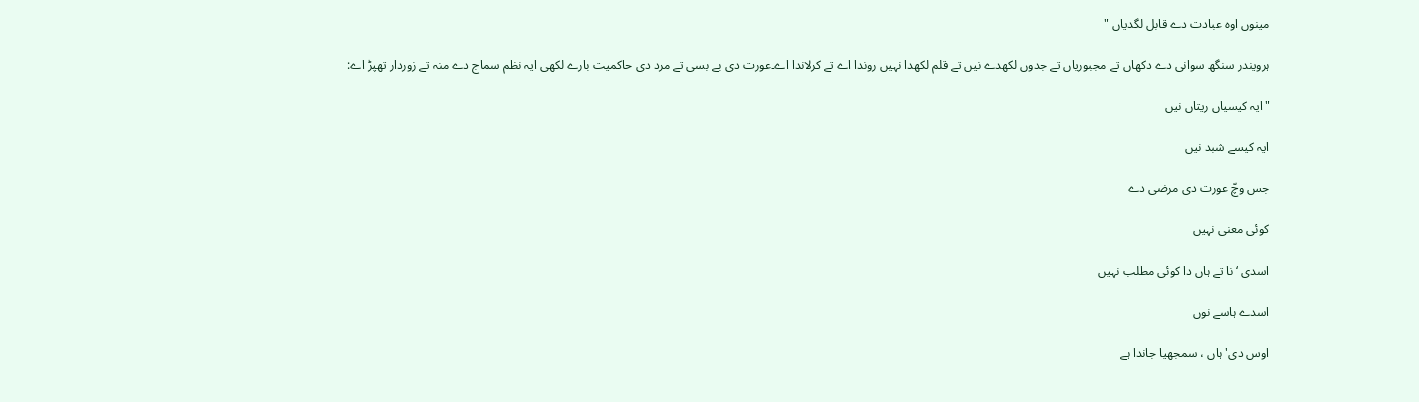مینوں اوہ عبادت دے قابل لگدیاں "

ہرویندر سنگھ سوانی دے دکھاں تے مجبوریاں تے جدوں لکھدے نیں تے قلم لکھدا نہیں روندا اے تے کرلاندا اے۔عورت دی بے بسی تے مرد دی حاکمیت بارے لکھی ایہ نظم سماج دے منہ تے زوردار تھپڑ اے:

"ایہ کیسیاں ریتاں نیں

ایہ کیسے شبد نیں

جس وچّ عورت دی مرضی دے

کوئی معنی نہیں

اسدی ‘نا تے ہاں دا کوئی مطلب نہیں

اسدے ہاسے نوں

اوس دی' ہاں ، سمجھیا جاندا ہے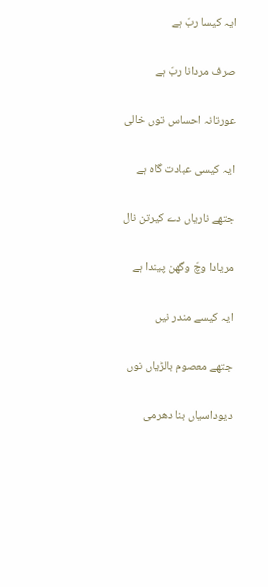ایہ کیسا ربّ ہے

صرف مردانا ربّ ہے

عورتانہ احساس توں خالی

ایہ کیسی عبادت گاہ ہے

جتھے ناریاں دے کیرتن نال

مریادا وچّ وگھن پیندا ہے

ایہ کیسے مندر نیں

جتھے معصوم بالڑیاں نوں

دیوداسیاں بنا دھرمی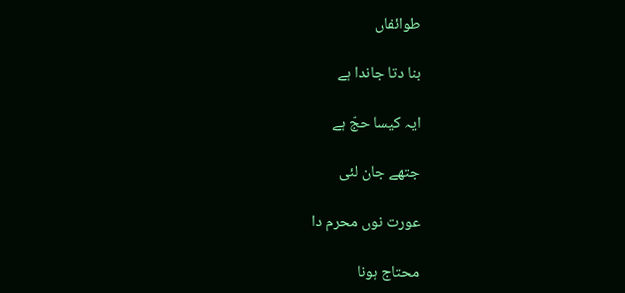طوائفاں

بنا دتا جاندا ہے

ایہ کیسا حجّ ہے

جتھے جان لئی

عورت نوں محرم دا

محتاج ہونا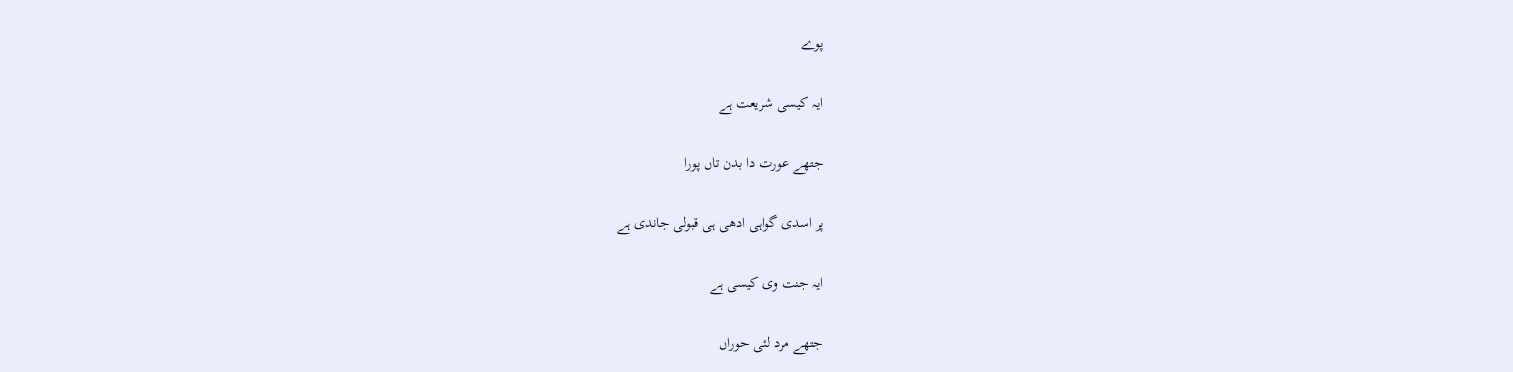پوے

ایہ کیسی شریعت ہے

جتھے عورت دا بدن تاں پورا

پر اسدی گواہی ادھی ہی قبولی جاندی ہے

ایہ جنت وی کیسی ہے

جتھے مرد لئی حوراں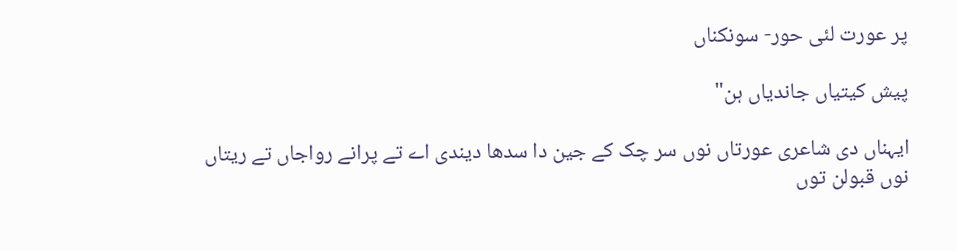پر عورت لئی حور- سونکناں

پیش کیتیاں جاندیاں ہن"

ایہناں دی شاعری عورتاں نوں سر چک کے جین دا سدھا دیندی اے تے پرانے رواجاں تے ریتاں نوں قبولن توں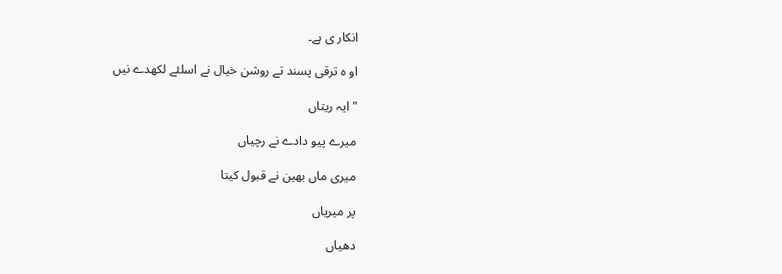انکار ی ہے۔

او ہ ترقی پسند تے روشن خیال نے اسلئے لکھدے نیں

" ایہ ریتاں

میرے پیو دادے نے رچیاں

میری ماں بھین نے قبول کیتا

پر میریاں

دھیاں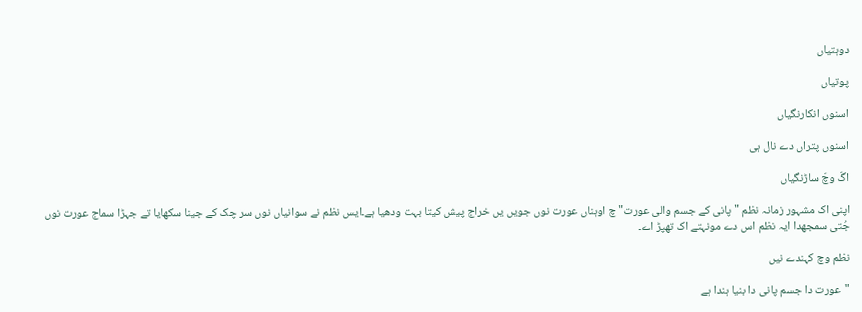دوہتیاں

پوتیاں

اسنوں انکارنگیاں

اسنوں پتراں دے نال ہی

اگّ وچّ ساڑنگیاں

اپنی اک مشہور زمانہ نظم " پانی کے جسم والی عورت" چ اوہناں عورت نوں جویں یں خراج پیش کیتا بہت ودھیا ہے۔ایس نظم نے سوانیاں نوں سر چک کے جینا سکھایا تے جہڑا سماج عورت نوں جُتی سمجھدا ایہ نظم اس دے مونہتے اک تھپڑ اے۔

نظم وچ کہندے نیں

"عورت دا جسم پانی دا بنیا ہندا ہے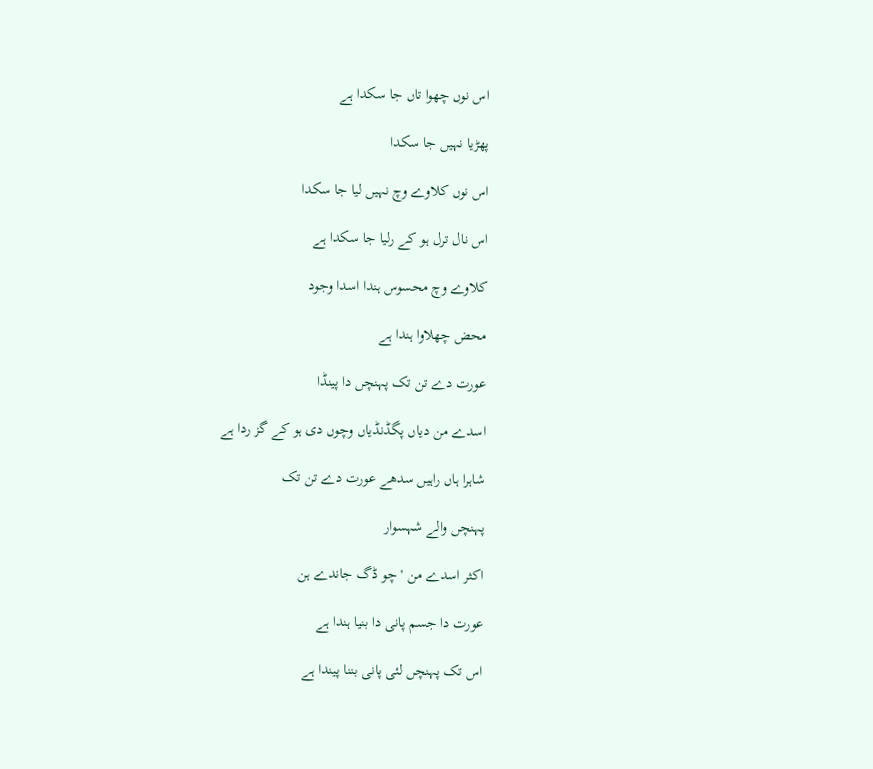اس نوں چھوا تاں جا سکدا ہے

پھڑیا نہیں جا سکدا

اس نوں کلاوے وچ نہیں لیا جا سکدا

اس نال ترل ہو کے رلیا جا سکدا ہے

کلاوے وچ محسوس ہندا اسدا وجود

محض چھلاوا ہندا ہے

عورت دے تن تک پہنچں دا پینڈا

اسدے من دیاں پگڈنڈیاں وچوں دی ہو کے گز ردا ہے

شاہرا ہاں راہیں سدھے عورت دے تن تک

پہنچں والے شہسوار

اکثر اسدے من 'چو ڈگ جاندے ہن

عورت دا جسم پانی دا بنیا ہندا ہے

اس تک پہنچں لئی پانی بننا پیندا ہے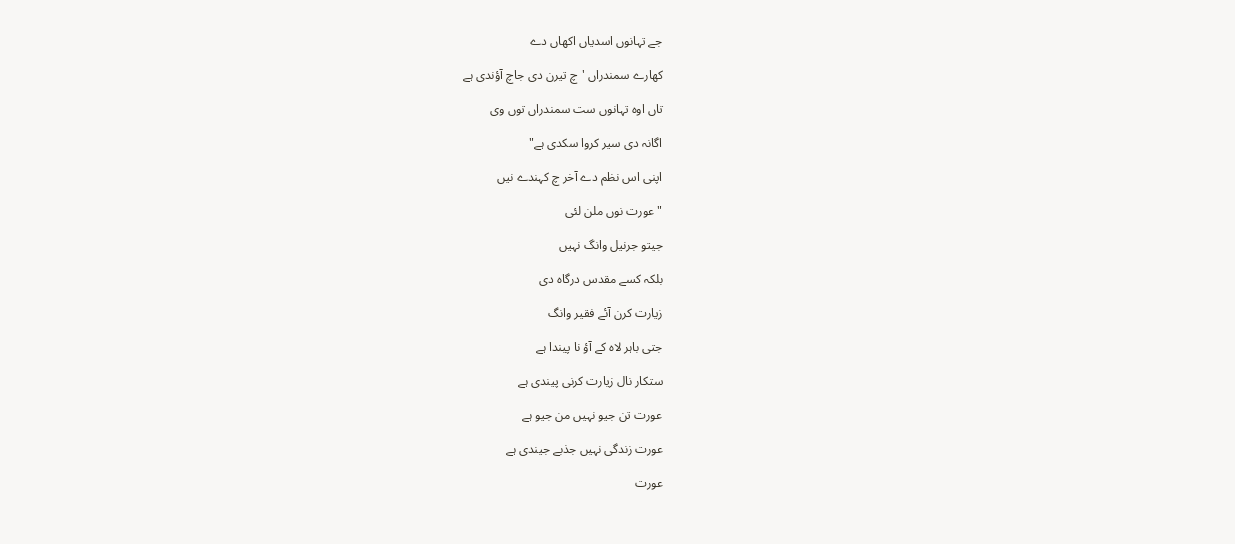جے تہانوں اسدیاں اکھاں دے

کھارے سمندراں 'چ تیرن دی جاچ آؤندی ہے

تاں اوہ تہانوں ست سمندراں توں وی

اگانہ دی سیر کروا سکدی ہے"

اپنی اس نظم دے آخر چ کہندے نیں

"عورت نوں ملن لئی

جیتو جرنیل وانگ نہیں

بلکہ کسے مقدس درگاہ دی

زیارت کرن آئے فقیر وانگ

جتی باہر لاہ کے آؤ نا پیندا ہے

ستکار نال زیارت کرنی پیندی ہے

عورت تن جیو نہیں من جیو ہے

عورت زندگی نہیں جذبے جیندی ہے

عورت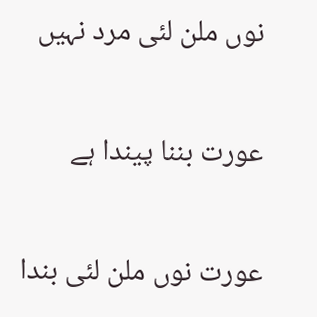نوں ملن لئی مرد نہیں

عورت بننا پیندا ہے

عورت نوں ملن لئی بندا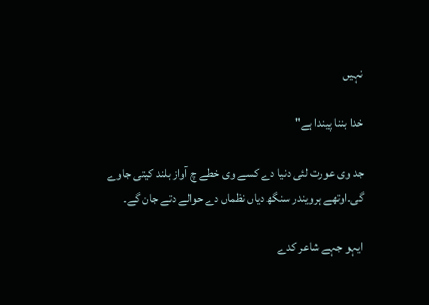نہیں

خدا بننا پیندا ہے"

جد وی عورت لئی دنیا دے کسے وی خطے چ آواز بلند کیتی جاوے گی۔اوتھے ہرویندر سنگھ دیاں نظماں دے حوالے دتے جان گے۔

ایہو جہے شاعر کدے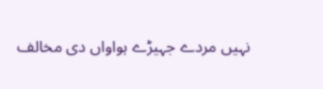نہیں مردے جہیڑے ہواواں دی مخالف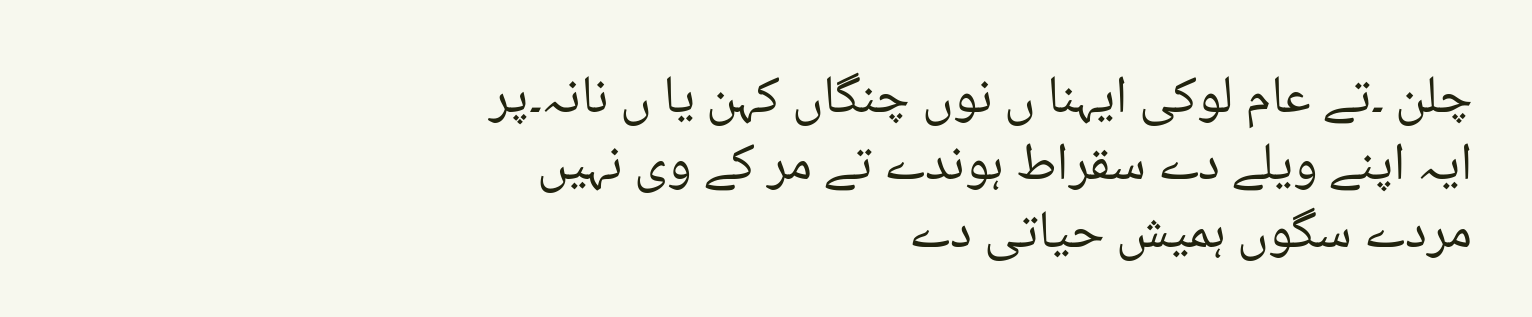چلن ۔تے عام لوکی ایہنا ں نوں چنگاں کہن یا ں نانہ۔پر ایہ اپنے ویلے دے سقراط ہوندے تے مر کے وی نہیں مردے سگوں ہمیش حیاتی دے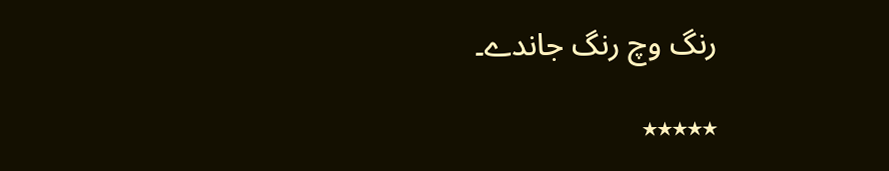رنگ وچ رنگ جاندے۔

٭٭٭٭٭